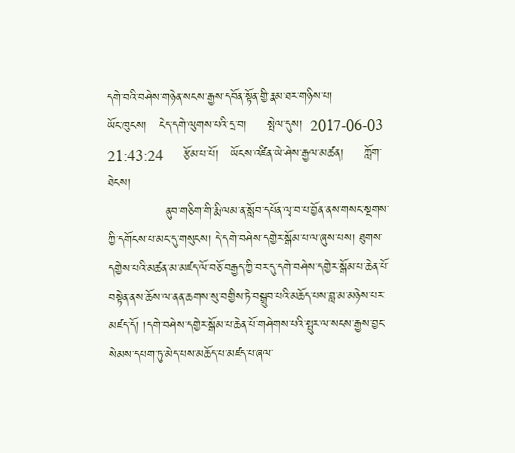དགེ་བའི་བཤེས་གཉེན་སངས་རྒྱས་དབོན་སྟོན་གྱི་རྣམ་ཐར་གཉིས་པ།
ཡོང་ཁུངས།   ངེད་དགེ་ལུགས་པའི་དྲ་བ།     སྤེལ་དུས།  2017-06-03 21:43:24     རྩོམ་པ་པོ།   ཡོངས་འཛིན་ཡེ་ཤེས་རྒྱལ་མཚན།     ཀློག་ཐེངས།
              ནུབ་གཅིག་གི་རྨི་ལམ་ན་སློབ་དཔོན་ལྭ་བ་པ་བྱོན་ནས་གསང་སྔགས་ཀྱི་དགོངས་པ་མང་དུ་གསུངས། དེ་དགེ་བཤེས་དགྱེར་སྒོམ་པ་ལ་ཞུས་པས། ཐུགས་དགྱེས་པའི་མཚན་མ་མཛད་ལོ་བཅོ་བརྒྱད་ཀྱི་བར་དུ་དགེ་བཤེས་དགྱེར་སྒོམ་པ་ཆེན་པོ་བསྟེན་ནས་ཆོས་ལ་ནན་ཆགས་སུ་བགྱིས་ཏེ་བསྒྲུབ་པའི་མཆོད་པས་བླ་མ་མཉེས་པར་མཛད་དོ། །དགེ་བཤེས་དགྱེར་སྒོམ་པ་ཆེན་པོ་གཤེགས་པའི་སྤུར་ལ་སངས་རྒྱས་བྱང་སེམས་དཔག་ཏུ་མེད་པས་མཆོད་པ་མཛད་པ་ཞལ་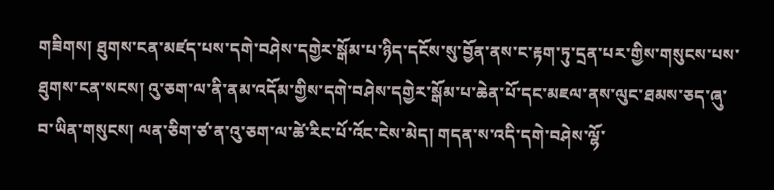གཟིགས། ཐུགས་ངན་མཛད་པས་དགེ་བཤེས་དགྱེར་སྒོམ་པ་ཉིད་དངོས་སུ་བྱོན་ནས་ང་རྟག་ཏུ་དྲན་པར་གྱིས་གསུངས་པས་ཐུགས་ངན་སངས། འུ་ཅག་ལ་ནི་ནམ་འདོམ་གྱིས་དགེ་བཤེས་དགྱེར་སྒོམ་པ་ཆེན་པོ་དང་མཇལ་ནས་ལུང་ཐམས་ཅད་ཞུ་བ་ཡིན་གསུངས། ལན་ཅིག་ཙ་ན་འུ་ཅག་ལ་ཚེ་རིང་པོ་འོང་ངེས་མེད། གདན་ས་འདི་དགེ་བཤེས་ལྷོ་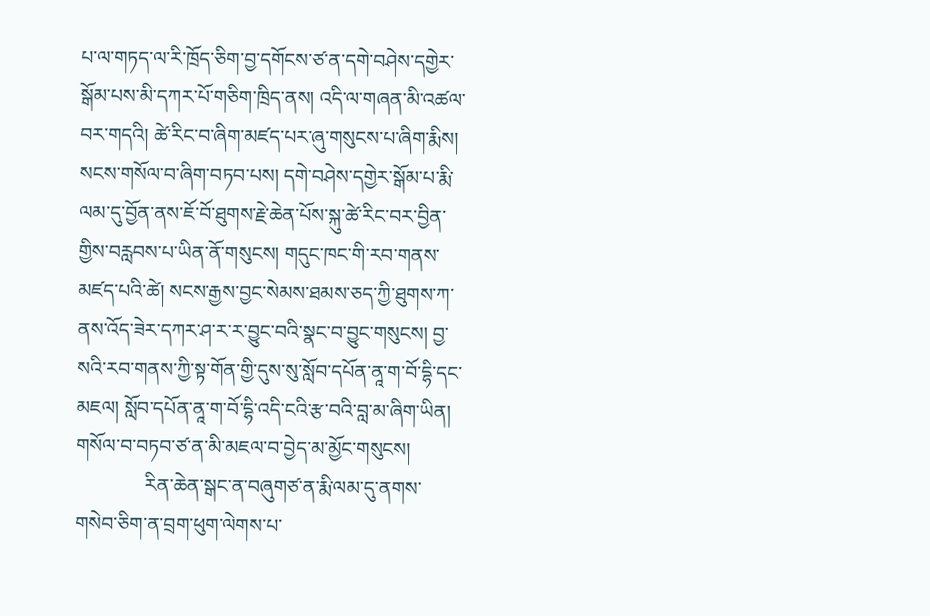པ་ལ་གཏད་ལ་རི་ཁྲོད་ཅིག་བྱ་དགོངས་ཙ་ན་དགེ་བཤེས་དགྱེར་སྒོམ་པས་མི་དཀར་པོ་གཅིག་ཁྲིད་ནས། འདི་ལ་གཞན་མི་འཚལ་བར་གདའི། ཚེ་རིང་བ་ཞིག་མཛད་པར་ཞུ་གསུངས་པ་ཞིག་རྨིས། སངས་གསོལ་བ་ཞིག་བཏབ་པས། དགེ་བཤེས་དགྱེར་སྒོམ་པ་རྨི་ལམ་དུ་བྱོན་ནས་ཇོ་བོ་ཐུགས་རྗེ་ཆེན་པོས་སྐུ་ཚེ་རིང་བར་བྱིན་གྱིས་བརླབས་པ་ཡིན་ནོ་གསུངས། གདུང་ཁང་གི་རབ་གནས་མཛད་པའི་ཚེ། སངས་རྒྱས་བྱང་སེམས་ཐམས་ཅད་ཀྱི་ཐུགས་ཀ་ནས་འོད་ཟེར་དཀར་ཤ་ར་ར་བྱུང་བའི་སྣང་བ་བྱུང་གསུངས། བྱ་སའི་རབ་གནས་ཀྱི་སྟ་གོན་གྱི་དུས་སུ་སློབ་དཔོན་ནཱ་ག་བོ་དྷི་དང་མཇལ། སློབ་དཔོན་ནཱ་ག་བོ་དྷི་འདི་ངའི་རྩ་བའི་བླ་མ་ཞིག་ཡིན། གསོལ་བ་བཏབ་ཙ་ན་མི་མཇལ་བ་བྱེད་མ་མྱོང་གསུངས།
              རིན་ཆེན་སྒང་ན་བཞུགཙ་ན་རྨི་ལམ་དུ་ནགས་གསེབ་ཅིག་ན་བྲག་ཕུག་ལེགས་པ་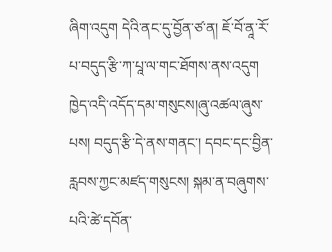ཞིག་འདུག དེའི་ནང་དུ་བྱོན་ཙ་ན། ཇོ་བོ་ནཱ་རོ་པ་བདུད་རྩི་ཀ་པཱ་ལ་གང་ཐོགས་ནས་འདུག ཁྱེད་འདི་འདོད་དམ་གསུངས།ཞུ་འཚལ་ཞུས་པས། བདུད་རྩི་དེ་ནས་གནང་། དབང་དང་བྱིན་རླབས་ཀྱང་མཛད་གསུངས། སྐམ་ན་བཞུགས་པའི་ཚེ་དབོན་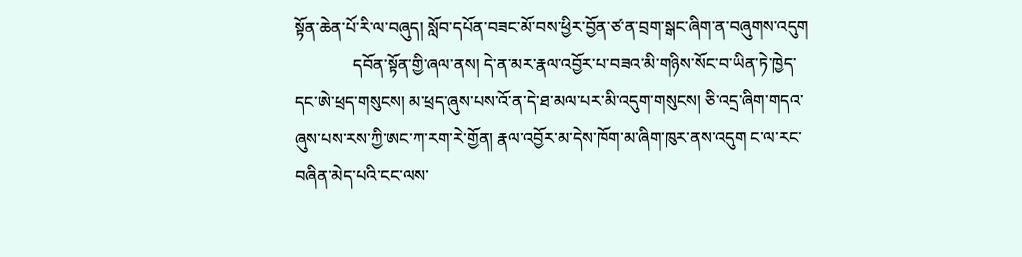སྟོན་ཆེན་པོ་རི་ལ་བཞུད། སློབ་དཔོན་བཟང་མོ་བས་ཕྱིར་བྱོན་ཙ་ན་བྲག་སྒང་ཞིག་ན་བཞུགས་འདུག
              དབོན་སྟོན་གྱི་ཞལ་ནས། དེ་ན་མར་རྣལ་འབྱོར་པ་བཟའ་མི་གཉིས་སོང་བ་ཡིན་ཏེ་ཁྱེད་དང་ཨེ་ཕྲད་གསུངས། མ་ཕྲད་ཞུས་པས་འོ་ན་དེ་ཐ་མལ་པར་མི་འདུག་གསུངས། ཅི་འདྲ་ཞིག་གདའ་ཞུས་པས་རས་ཀྱི་ཨང་ཀ་རག་རེ་གྱོན། རྣལ་འབྱོར་མ་དེས་ཁོག་མ་ཞིག་ཁུར་ནས་འདུག ང་ལ་རང་བཞིན་མེད་པའི་ངང་ལས་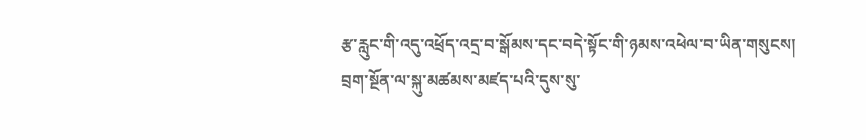རྩ་རླུང་གི་འདུ་འཕྲོད་འདྲ་བ་སྒོམས་དང་བདེ་སྟོང་གི་ཉམས་འཕེལ་བ་ཡིན་གསུངས། བྲག་སྔོན་ལ་སྐུ་མཚམས་མཛད་པའི་དུས་སུ་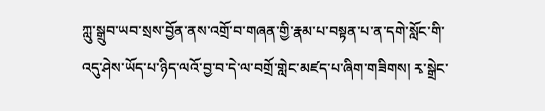ཀླུ་སྒྲུབ་ཡབ་སྲས་བྱོན་ནས་འགྲོ་བ་གཞན་གྱི་རྣམ་པ་བསྟན་པ་ན་དགེ་སློང་གི་འདུ་ཤེས་ཡོད་པ་ཉིད་ལའོ་བྱ་བ་དེ་ལ་བགྲོ་གླེང་མཛད་པ་ཞིག་གཟིགས། རྭ་སྒྲེང་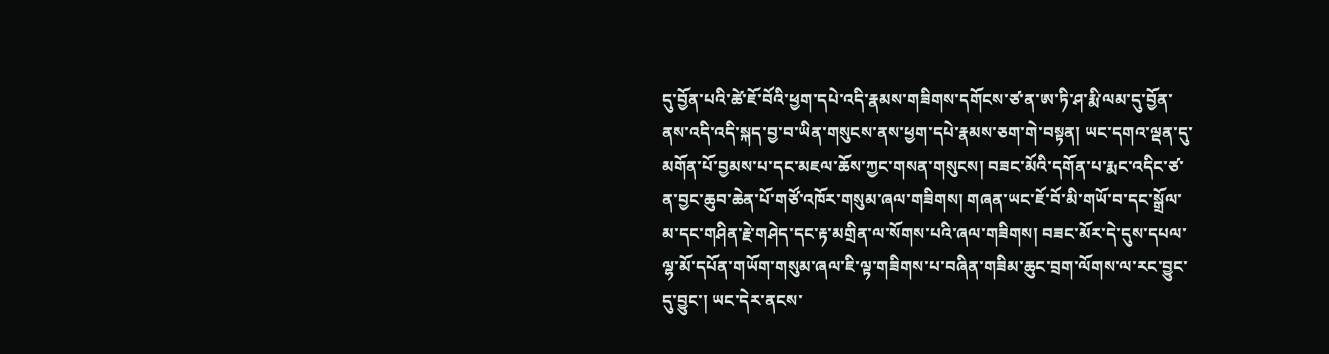དུ་བྱོན་པའི་ཚེ་ཇོ་བོའི་ཕྱག་དཔེ་འདི་རྣམས་གཟིགས་དགོངས་ཙ་ན་ཨ་ཏི་ཤ་རྨི་ལམ་དུ་བྱོན་ནས་འདི་འདི་སྐད་བྱ་བ་ཡིན་གསུངས་ནས་ཕྱག་དཔེ་རྣམས་ཅག་གེ་བསྟན། ཡང་དགའ་ལྡན་དུ་མགོན་པོ་བྱམས་པ་དང་མཇལ་ཆོས་ཀྱང་གསན་གསུངས། བཟང་མོའི་དགོན་པ་རྨང་འདིང་ཙ་ན་བྱང་ཆུབ་ཆེན་པོ་གཙོ་འཁོར་གསུམ་ཞལ་གཟིགས། གཞན་ཡང་ཇོ་བོ་མི་གཡོ་བ་དང་སྒྲོལ་མ་དང་གཤིན་རྗེ་གཤེད་དང་རྟ་མགྲིན་ལ་སོགས་པའི་ཞལ་གཟིགས། བཟང་མོར་དེ་དུས་དཔལ་ལྷ་མོ་དཔོན་གཡོག་གསུམ་ཞལ་ཇི་ལྟ་གཟིགས་པ་བཞིན་གཟིམ་ཆུང་བྲག་ལོགས་ལ་རང་བྱུང་དུ་བྱུང་། ཡང་དེར་ནངས་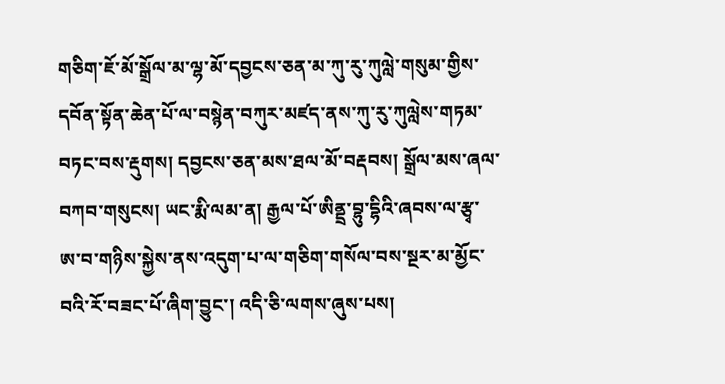གཅིག་ཇོ་མོ་སྒྲོལ་མ་ལྷ་མོ་དབྱངས་ཅན་མ་ཀུ་རུ་ཀུལླེ་གསུམ་གྱིས་དབོན་སྟོན་ཆེན་པོ་ལ་བསྙེན་བཀུར་མཛད་ནས་ཀུ་རུ་ཀུལླེས་གཏམ་བཏང་བས་རྡུགས། དབྱངས་ཅན་མས་ཐལ་མོ་བརྡབས། སྒྲོལ་མས་ཞལ་བཀབ་གསུངས། ཡང་རྨི་ལམ་ན། རྒྱལ་པོ་ཨིནྡྲ་བྷུ་དྷིའི་ཞབས་ལ་རྩྭ་ཨ་བ་གཉིས་སྐྱེས་ནས་འདུག་པ་ལ་གཅིག་གསོལ་བས་སྔར་མ་མྱོང་བའི་རོ་བཟང་པོ་ཞིག་བྱུང་། འདི་ཅི་ལགས་ཞུས་པས།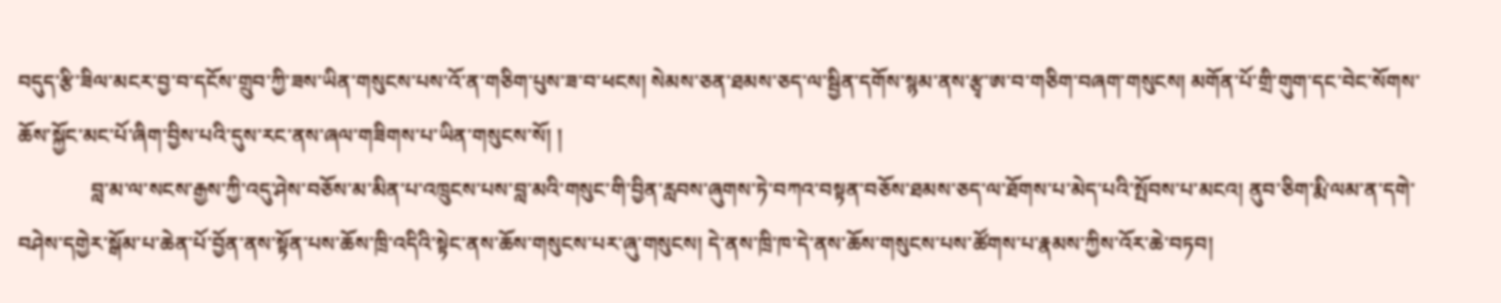བདུད་རྩི་ཟིལ་མངར་བྱ་བ་དངོས་གྲུབ་ཀྱི་ཟས་ཡིན་གསུངས་པས་འོ་ན་གཅིག་པུས་ཟ་བ་ཕངས། སེམས་ཅན་ཐམས་ཅད་ལ་སྦྱིན་དགོས་སྙམ་ནས་རྩྭ་ཨ་བ་གཅིག་བཞག་གསུངས། མགོན་པོ་གྲི་གུག་དང་བེང་སོགས་ཆོས་སྐྱོང་མང་པོ་ཞིག་བྱིས་པའི་དུས་རང་ནས་ཞལ་གཟིགས་པ་ཡིན་གསུངས་སོ། །
              བླ་མ་ལ་སངས་རྒྱས་ཀྱི་འདུ་ཤེས་བཅོས་མ་མིན་པ་འཁྲུངས་པས་བླ་མའི་གསུང་གི་བྱིན་རླབས་ཞུགས་ཏེ་བཀའ་བསྟན་བཅོས་ཐམས་ཅད་ལ་ཐོགས་པ་མེད་པའི་སྤོབས་པ་མངའ། ནུབ་ཅིག་རྨི་ལམ་ན་དགེ་བཤེས་དགྱེར་སྒོམ་པ་ཆེན་པོ་བྱོན་ནས་སྟོན་པས་ཆོས་ཁྲི་འདིའི་སྟེང་ནས་ཆོས་གསུངས་པར་ཞུ་གསུངས། དེ་ནས་ཁྲི་ཁ་དེ་ནས་ཆོས་གསུངས་པས་ཚོགས་པ་རྣམས་ཀྱིས་འོར་ཆེ་བཏབ།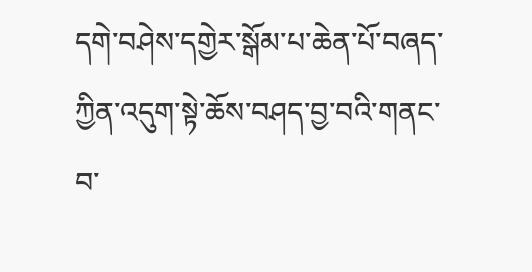དགེ་བཤེས་དགྱེར་སྒོམ་པ་ཆེན་པོ་བཞད་ཀྱིན་འདུག་སྟེ་ཆོས་བཤད་བྱ་བའི་གནང་བ་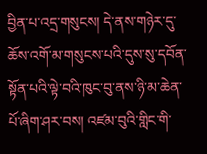བྱིན་པ་འདྲ་གསུངས། དེ་ནས་གཉེར་དུ་ཆོས་འགོ་མ་གསུངས་པའི་དུས་སུ་དབོན་སྟོན་པའི་ལྟེ་བའི་ཁུང་བུ་ནས་ཉི་མ་ཆེན་པོ་ཞིག་ཤར་བས། འཛམ་བུའི་གླིང་གི་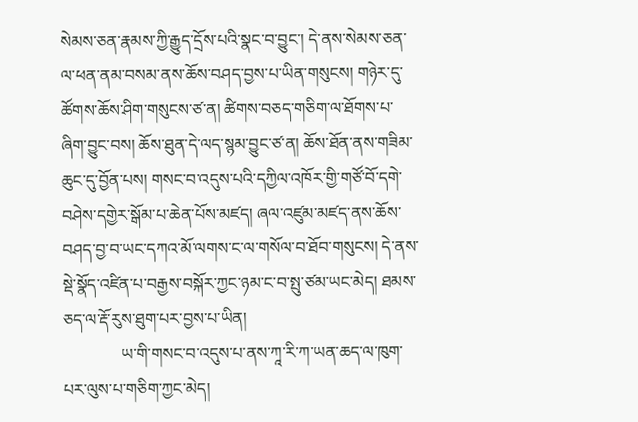སེམས་ཅན་རྣམས་ཀྱི་རྒྱུད་དྲོས་པའི་སྣང་བ་བྱུང་། དེ་ནས་སེམས་ཅན་ལ་ཕན་ནམ་བསམ་ནས་ཆོས་བཤད་བྱས་པ་ཡིན་གསུངས། གཉེར་དུ་ཚོགས་ཆོས་ཤིག་གསུངས་ཙ་ན། ཚིགས་བཅད་གཅིག་ལ་ཐོགས་པ་ཞིག་བྱུང་བས། ཆོས་ཐུན་དེ་ལད་སྙམ་བྱུང་ཙ་ན། ཆོས་ཐོན་ནས་གཟིམ་ཆུང་དུ་བྱོན་པས། གསང་བ་འདུས་པའི་དཀྱིལ་འཁོར་གྱི་གཙོ་བོ་དགེ་བཤེས་དགྱེར་སྒོམ་པ་ཆེན་པོས་མཛད། ཞལ་འཛུམ་མཛད་ནས་ཆོས་བཤད་བྱ་བ་ཡང་དཀའ་མོ་ལགས་ང་ལ་གསོལ་བ་ཐོབ་གསུངས། དེ་ནས་སྡེ་སྣོད་འཛིན་པ་བརྒྱས་བསྐོར་ཀྱང་ཉམ་ང་བ་སྤུ་ཙམ་ཡང་མེད། ཐམས་ཅད་ལ་རྡོ་རུས་ཐུག་པར་བྱས་པ་ཡིན།
              ཡ་གི་གསང་བ་འདུས་པ་ནས་ཀཱ་རི་ཀ་ཡན་ཆད་ལ་ཁུག་པར་ལུས་པ་གཅིག་ཀྱང་མེད།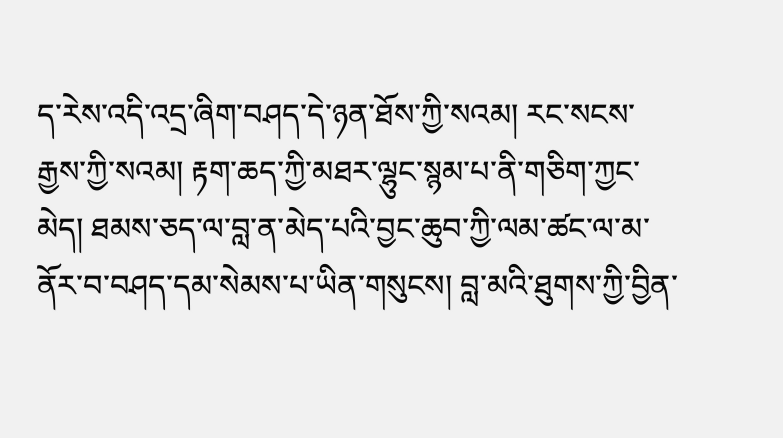ད་རེས་འདི་འདྲ་ཞིག་བཤད་དེ་ཉན་ཐོས་ཀྱི་སའམ། རང་སངས་རྒྱས་ཀྱི་སའམ། རྟག་ཆད་ཀྱི་མཐར་ལྷུང་སྙམ་པ་ནི་གཅིག་ཀྱང་མེད། ཐམས་ཅད་ལ་བླ་ན་མེད་པའི་བྱང་ཆུབ་ཀྱི་ལམ་ཚང་ལ་མ་ནོར་བ་བཤད་དམ་སེམས་པ་ཡིན་གསུངས། བླ་མའི་ཐུགས་ཀྱི་བྱིན་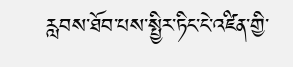རླབས་ཐོབ་པས་སྤྱིར་ཏིང་ངེ་འཛིན་གྱི་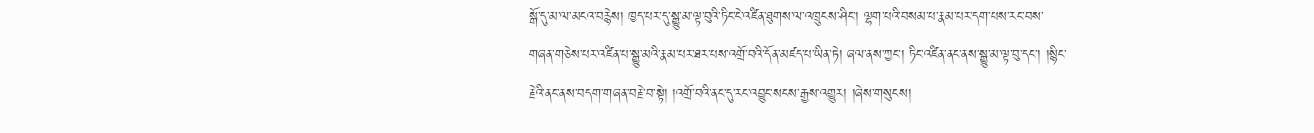སྒོ་དུ་མ་ལ་མངའ་བརྙེས། ཁྱད་པར་དུ་སྒྱུ་མ་ལྟ་བུའི་ཏིང་ངེ་འཛིན་ཐུགས་ལ་འཁྲུངས་ཤིང་། ལྷག་པའི་བསམ་པ་རྣམ་པར་དག་པས་རང་བས་གཞན་གཅེས་པར་འཛིན་པ་སྒྱུ་མའི་རྣམ་པར་ཐར་པས་འགྲོ་བའི་དོན་མཛད་པ་ཡིན་ཏེ། ཞལ་ནས་ཀྱང་། ཏིང་འཛིན་ནང་ནས་སྒྱུ་མ་ལྟ་བུ་དང་། །སྙིང་རྗེའི་ནང་ནས་བདག་གཞན་བརྗེ་བ་སྟེ། །འགྲོ་བའི་ནང་དུ་རང་འབྱུང་སངས་རྒྱས་འགྱུར། །ཞེས་གསུངས།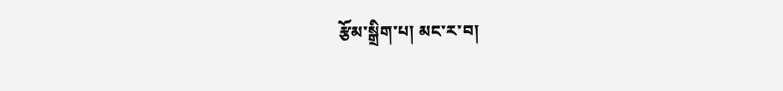རྩོམ་སྒྲིག་པ། མང་ར་བ།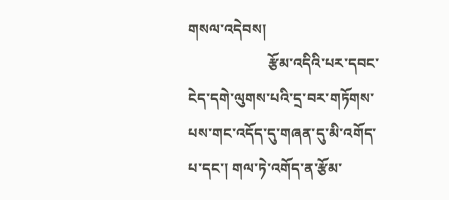གསལ་འདེབས།
                      རྩོམ་འདིའི་པར་དབང་ངེད་དགེ་ལུགས་པའི་དྲ་བར་གཏོགས་པས་གང་འདོད་དུ་གཞན་དུ་མི་འགོད་པ་དང་། གལ་ཏེ་འགོད་ན་རྩོམ་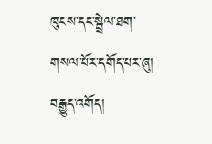ཁུངས་དང་སྦྲེལ་ཐག་གསལ་པོར་དགོད་པར་ཞུ།
བརྒྱུད་འགོད།